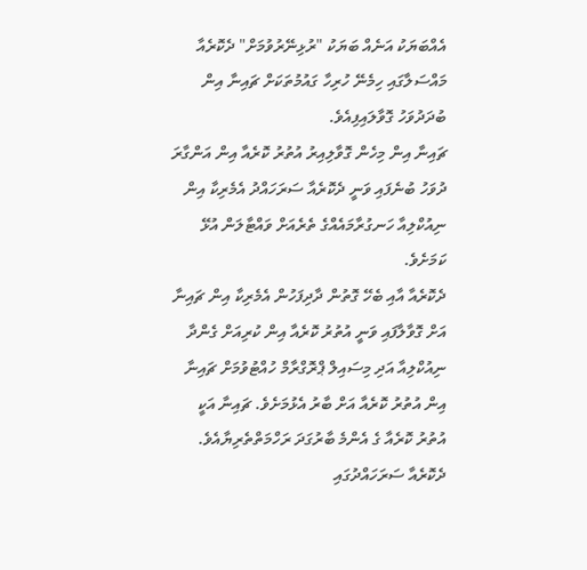އެއްބަޔަކު އަނެއް ބަޔަކު "ރުޅިނޭރުވުމަށް" ދެކޮރެއާ މައްސަލާގައި ހިމެނޭ ހުރިހާ ގައުމުތަކަށް ޗައިނާ އިން ބުދަދުވަހު ގޮވާލައިފިއެވެ.
ޗައިނާ އިން މިހެން ގޮވާލިއިރު އުތުރު ކޮރެއާ އިން އަންގާރަ ދުވަހު ބުނެފައި ވަނީ ދެކޮރެއާ ސަރަހައްދު އެމެރިކާ އިން ނިއުކްލިއާ ހަނގުރާމައެއްގެ ތެރެއަށް ވައްޓާލަން އުޅޭ ކަމަށެވެ.
ދެކޮރެއާ އާއި ބެހޭ ގޮތުން ދާދިފަހުން އެމެރިކާ އިން ޗައިނާ އަށް ގޮވާލާފައި ވަނީ އުތުރު ކޮރެއާ އިން ކުރިއަށް ގެންދާ ނިއުކްލިއާ އަދި މިސައިލް ޕްރޮގްރާމް ހުއްޓުވުމަށް ޗައިނާ އިން އުތުރު ކޮރެއާ އަށް ބާރު އެޅުމަށެވެ. ޗައިނާ އަކީ އުތުރު ކޮރެއާ ގެ އެންމެ ބާރުގަދަ ރަހްމަތްތެރިޔާއެވެ.
ދެކޮރެއާ ސަރަހައްދުގައި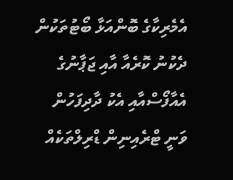އެމެރިކާގެ ބޮންއަޅާ ބޯޓުތަކުން ދެކުނު ކޮރެއާ އާއި ޖަޕާނުގެ އެއާފޯސްއާއި އެކު ދާދިފަހުން ވަނީ ޓްރެއިނިން ޑްރިލްތަކެއް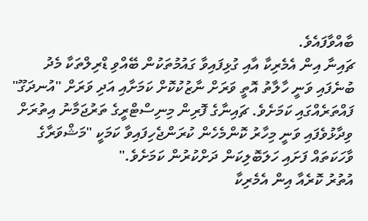ބާއްވާފައެވެ.
ޗައިނާ އިން އެމެރިކާ އާއި ގުޅިފައިވާ ގައުމުތަކުން ބޭއްވި ޑްރިލްތަކާ މެދު ބުނެފައި ވަނީ ހާލާތު އޮތީ ވަރަށް ނާޒުކުކޮށް ކަމަށާއި އަދި ވަރަށް "އުނދަގޫ" ފައްތަރެއްގައި ކަމަށެވެ. ޗައިނާގެ ފޮރިން މިނިސްޓްރީގެ ތަރުޖަމާނު އިތުރަށް ވިދާޅުވެފައި ވަނީ މިހާރު ކޮންމެހެން ކުރަންޖެހިފައިވާ ކަމަކީ "މަޝްވަރާގެ ވާހަކަތައް ފަށައި ހަލަބޮލިކަން ދަށްކުރުން ކަމަށެވެ."
އުތުރު ކޮރެއާ އިން އެމެރިކާ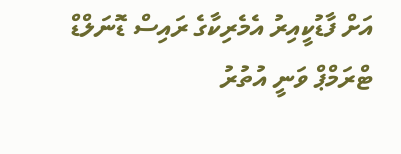އަށް ފާޑުކީއިރު އެމެރިކާގެ ރައިސް ޑޮނަލްޑް ޓްރަމްޕް ވަނީ އުތުރު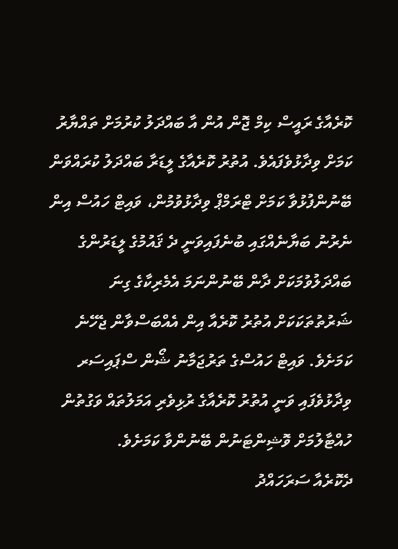ކޮރެއާގެ ރައީސް ކިމް ޖޮން އުން އާ ބައްދަލު ކުރުމަށް ތައްޔާރު ކަމަށް ވިދާޅުވެފައެވެ. އުތުރު ކޮރެއާގެ ލީޑަރާ ބައްދަލު ކުރައްވަން ބޭނުންފުޅުވާ ކަމަށް ޓްރަމްޕް ވިދާޅުވުމުން، ވައިޓް ހައުސް އިން ނެރުނު ބަޔާނެއްގައި ބުނެފައިވަނީ ދެ ޤައުމުގެ ލީޑަރުންގެ ބައްދަލުވުމަކަށް ދާން ބޭނުންނަމަ އެމެރިކާގެ ގިނަ ޝަރުތުތަކަކަށް އުތުރު ކޮރެއާ އިން އެއްބަސްވާން ޖެހޭނެ ކަމަށެވެ. ވައިޓް ހައުސްގެ ތަރުޖަމާނު ޝޯން ސްޕައިސަރ ވިދާޅުވެފައި ވަނީ އުތުރު ކޮރެއާގެ ރުޅިވެރި އަމަލުތައް ވަގުތުން ހުއްޓާލުމަށް ވޮޝިންޓަނުން ބޭނުންވާ ކަމަށެވެ.
ދެކޮރެއާ ސަރަހައްދު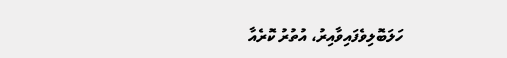ހަލަބޮލިވެފައިވާއިރު، އުތުރު ކޮރެއާ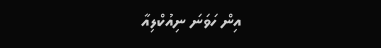އިން ހަވަނަ ނިއުކްލިއާ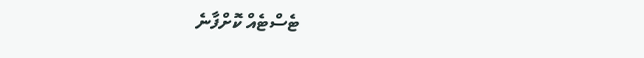ޓެސްޓެއް ކޮށްފާނެ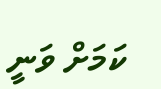ކަމަށް ވަނީ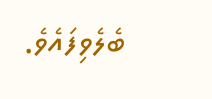ބެލެވިފައެވެ.